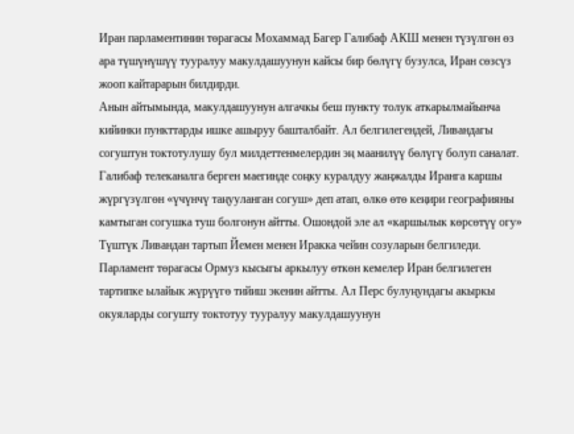Иран парламентинин төрагасы Мохаммад Багер Галибаф АКШ менен түзүлгөн өз ара түшүнүшүү тууралуу макулдашуунун кайсы бир бөлүгү бузулса, Иран сөзсүз жооп кайтарарын билдирди.
Анын айтымында, макулдашуунун алгачкы беш пункту толук аткарылмайынча кийинки пункттарды ишке ашыруу башталбайт. Ал белгилегендей, Ливандагы согуштун токтотулушу бул милдеттенмелердин эң маанилүү бөлүгү болуп саналат.
Галибаф телеканалга берген маегинде соңку куралдуу жаңжалды Иранга каршы жүргүзүлгөн «үчүнчү таңууланган согуш» деп атап, өлкө өтө кеңири географияны камтыган согушка туш болгонун айтты. Ошондой эле ал «каршылык көрсөтүү огу» Түштүк Ливандан тартып Йемен менен Иракка чейин созуларын белгиледи.
Парламент төрагасы Ормуз кысыгы аркылуу өткөн кемелер Иран белгилеген тартипке ылайык жүрүүгө тийиш экенин айтты. Ал Перс булуңундагы акыркы окуяларды согушту токтотуу тууралуу макулдашуунун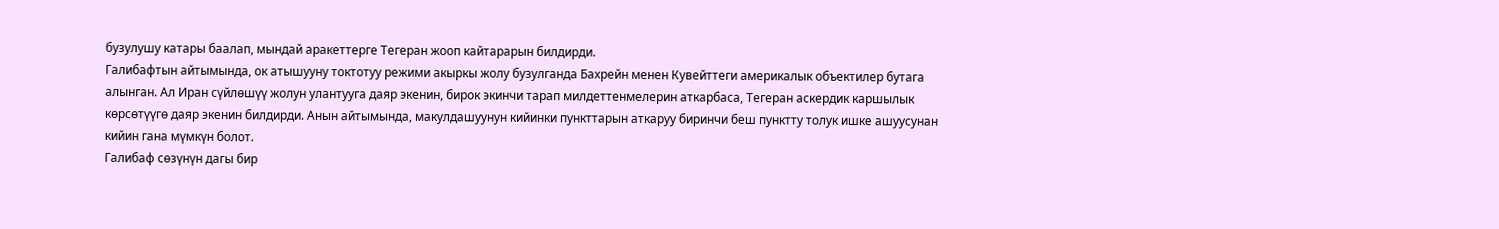бузулушу катары баалап, мындай аракеттерге Тегеран жооп кайтарарын билдирди.
Галибафтын айтымында, ок атышууну токтотуу режими акыркы жолу бузулганда Бахрейн менен Кувейттеги америкалык объектилер бутага алынган. Ал Иран сүйлөшүү жолун улантууга даяр экенин, бирок экинчи тарап милдеттенмелерин аткарбаса, Тегеран аскердик каршылык көрсөтүүгө даяр экенин билдирди. Анын айтымында, макулдашуунун кийинки пункттарын аткаруу биринчи беш пунктту толук ишке ашуусунан кийин гана мүмкүн болот.
Галибаф сөзүнүн дагы бир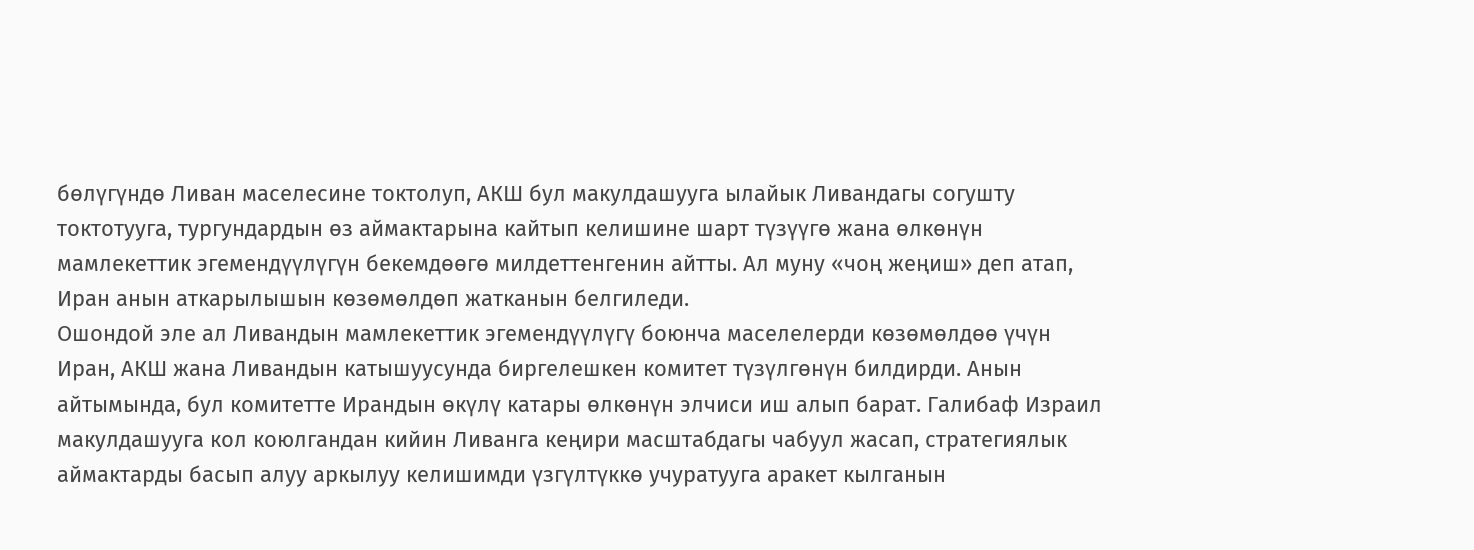бөлүгүндө Ливан маселесине токтолуп, АКШ бул макулдашууга ылайык Ливандагы согушту токтотууга, тургундардын өз аймактарына кайтып келишине шарт түзүүгө жана өлкөнүн мамлекеттик эгемендүүлүгүн бекемдөөгө милдеттенгенин айтты. Ал муну «чоң жеңиш» деп атап, Иран анын аткарылышын көзөмөлдөп жатканын белгиледи.
Ошондой эле ал Ливандын мамлекеттик эгемендүүлүгү боюнча маселелерди көзөмөлдөө үчүн Иран, АКШ жана Ливандын катышуусунда биргелешкен комитет түзүлгөнүн билдирди. Анын айтымында, бул комитетте Ирандын өкүлү катары өлкөнүн элчиси иш алып барат. Галибаф Израил макулдашууга кол коюлгандан кийин Ливанга кеңири масштабдагы чабуул жасап, стратегиялык аймактарды басып алуу аркылуу келишимди үзгүлтүккө учуратууга аракет кылганын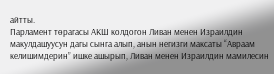айтты.
Парламент төрагасы АКШ колдогон Ливан менен Израилдин макулдашуусун дагы сынга алып, анын негизги максаты “Авраам келишимдерин” ишке ашырып, Ливан менен Израилдин мамилесин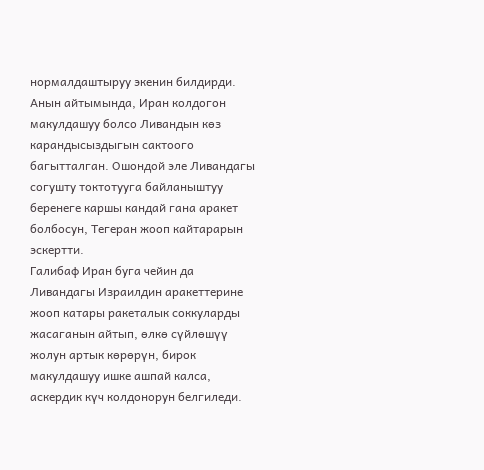нормалдаштыруу экенин билдирди. Анын айтымында, Иран колдогон макулдашуу болсо Ливандын көз карандысыздыгын сактоого багытталган. Ошондой эле Ливандагы согушту токтотууга байланыштуу беренеге каршы кандай гана аракет болбосун, Тегеран жооп кайтарарын эскертти.
Галибаф Иран буга чейин да Ливандагы Израилдин аракеттерине жооп катары ракеталык соккуларды жасаганын айтып, өлкө сүйлөшүү жолун артык көрөрүн, бирок макулдашуу ишке ашпай калса, аскердик күч колдонорун белгиледи.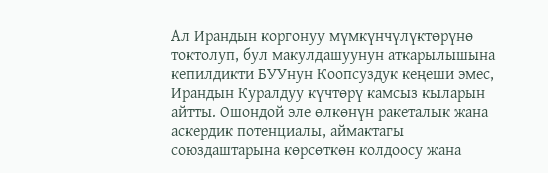Ал Ирандын коргонуу мүмкүнчүлүктөрүнө токтолуп, бул макулдашуунун аткарылышына кепилдикти БУУнун Коопсуздук кеңеши эмес, Ирандын Куралдуу күчтөрү камсыз кыларын айтты. Ошондой эле өлкөнүн ракеталык жана аскердик потенциалы, аймактагы союздаштарына көрсөткөн колдоосу жана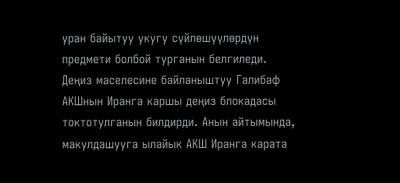уран байытуу укугу сүйлөшүүлөрдүн предмети болбой турганын белгиледи.
Деңиз маселесине байланыштуу Галибаф АКШнын Иранга каршы деңиз блокадасы токтотулганын билдирди. Анын айтымында, макулдашууга ылайык АКШ Иранга карата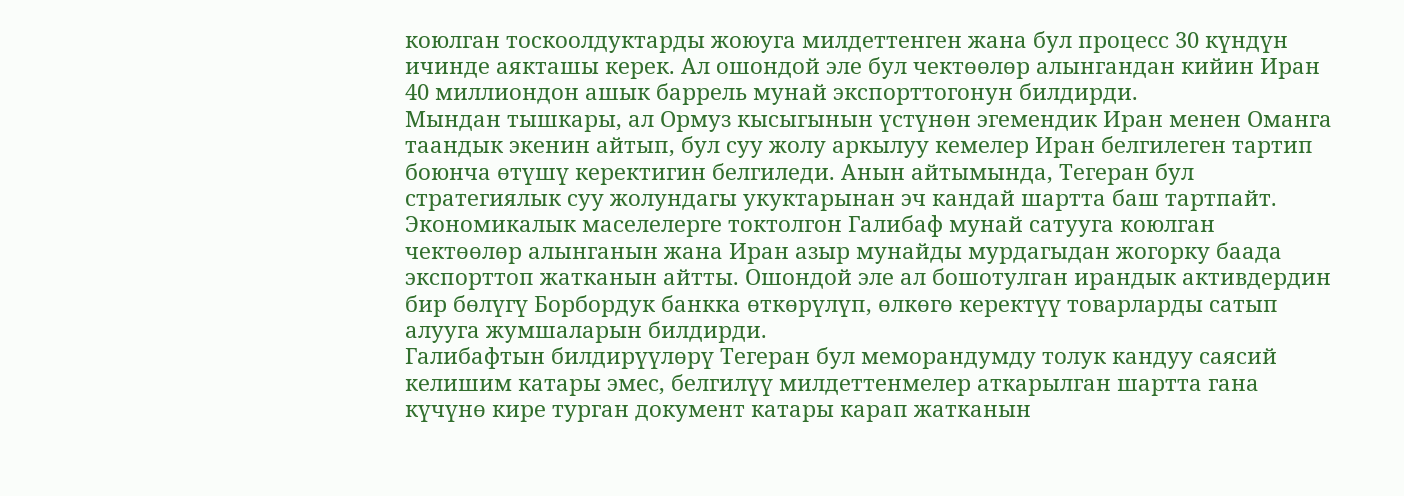коюлган тоскоолдуктарды жоюуга милдеттенген жана бул процесс 30 күндүн ичинде аякташы керек. Ал ошондой эле бул чектөөлөр алынгандан кийин Иран 40 миллиондон ашык баррель мунай экспорттогонун билдирди.
Мындан тышкары, ал Ормуз кысыгынын үстүнөн эгемендик Иран менен Оманга таандык экенин айтып, бул суу жолу аркылуу кемелер Иран белгилеген тартип боюнча өтүшү керектигин белгиледи. Анын айтымында, Тегеран бул стратегиялык суу жолундагы укуктарынан эч кандай шартта баш тартпайт.
Экономикалык маселелерге токтолгон Галибаф мунай сатууга коюлган чектөөлөр алынганын жана Иран азыр мунайды мурдагыдан жогорку баада экспорттоп жатканын айтты. Ошондой эле ал бошотулган ирандык активдердин бир бөлүгү Борбордук банкка өткөрүлүп, өлкөгө керектүү товарларды сатып алууга жумшаларын билдирди.
Галибафтын билдирүүлөрү Тегеран бул меморандумду толук кандуу саясий келишим катары эмес, белгилүү милдеттенмелер аткарылган шартта гана күчүнө кире турган документ катары карап жатканын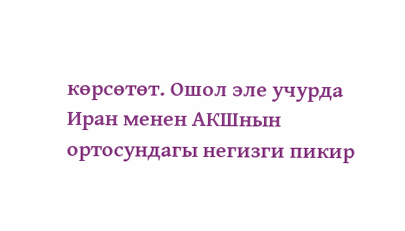көрсөтөт. Ошол эле учурда Иран менен АКШнын ортосундагы негизги пикир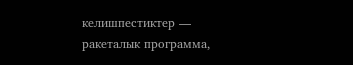келишпестиктер — ракеталык программа,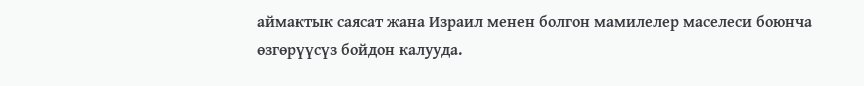аймактык саясат жана Израил менен болгон мамилелер маселеси боюнча өзгөрүүсүз бойдон калууда.